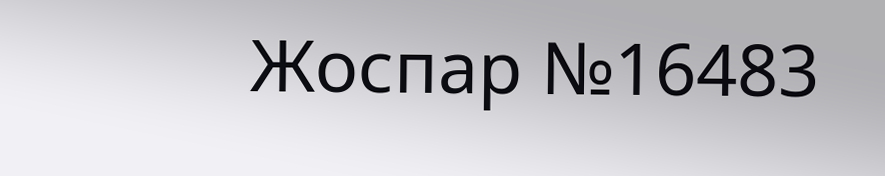Жоспар №16483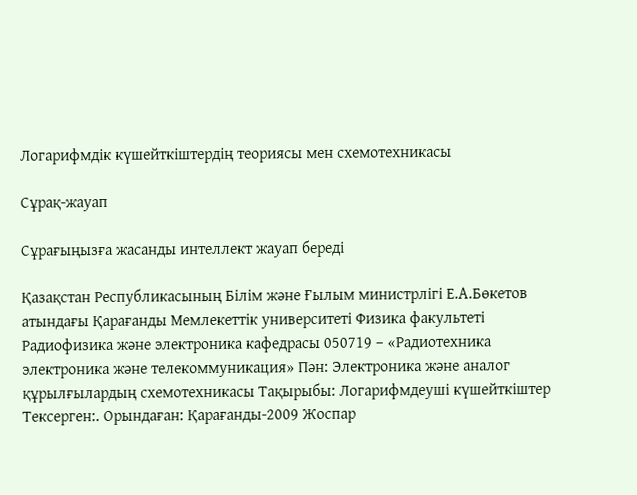Логарифмдік күшейткіштердің теориясы мен схемотехникасы

Сұрақ-жауап

Сұрағыңызға жасанды интеллект жауап береді

Қазақстан Республикасының Білім және Ғылым министрлігі Е.А.Бөкетов атындағы Қарағанды Мемлекеттік университеті Физика факультеті Радиофизика және электроника кафедрасы 050719 – «Радиотехника электроника және телекоммуникация» Пән: Электроника және аналог құрылғылардың схемотехникасы Тақырыбы: Логарифмдеуші күшейткіштер Тексерген:. Орындаған: Қарағанды-2009 Жоспар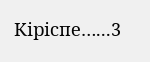Кіріспе…...3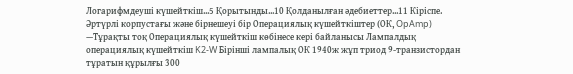Логарифмдеуші күшейткіш...5 Қорытынды...10 Қолданылған әдебиеттер...11 Кіріспе. Әртүрлі корпустағы және бірнешеуі бір Операциялық күшейткіштер (ОК, OpAmp) —Тұрақты тоқ Операциялық күшейткіш көбінесе кері байланысы Лампалдық операциялық күшейткіш K2-W Бірінші лампалық ОК 1940ж жұп триод 9-транзистордан тұратын құрылғы 300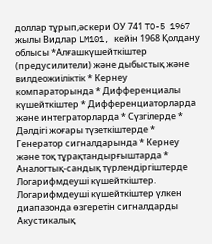доллар тұрып,әскери ОУ 741 TO-5 1967 жылы Видлар LM101, кейін 1968 Қолдану облысы *Алғашкүшейткіштер (предусилители) және дыбыстық және вилдеожиіліктік * Кернеу компараторында * Дифференциалы күшейткіштер * Дифференциаторларда және интеграторларда * Сүзгілерде * Дәлдігі жоғары түзеткіштерде * Генератор сигналдарында * Кернеу және тоқ тұрақтандырғыштарда * Аналогтық-сандық түрлендіргіштерде Логарифмдеуші күшейткіштер. Логарифмдеуші күшейткіштер үлкен диапазонда өзгеретін сигналдарды Акустикалық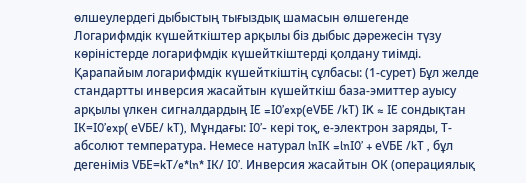өлшеулердегі дыбыстың тығыздық шамасын өлшегенде Логарифмдік күшейткіштер арқылы біз дыбыс дәрежесін түзу көріністерде логарифмдік күшейткіштерді қолдану тиімді. Қарапайым логарифмдік күшейткіштің сұлбасы: (1-сурет) Бұл желде стандартты инверсия жасайтын күшейткіш база-эмиттер ауысу арқылы үлкен сигналдардың IE =I0’exp(eVБE /kT) IK ≈ IE сондықтан IК=I0’exp( eVБE/ kT), Мұндағы: I0’- кері тоқ, е-электрон заряды, Т-абсолют температура. Немесе натурал lnIК =lnI0’ + eVБE /kT , бұл дегеніміз VБE=kT/e*ln* IК/ I0’. Инверсия жасайтын ОК (операциялық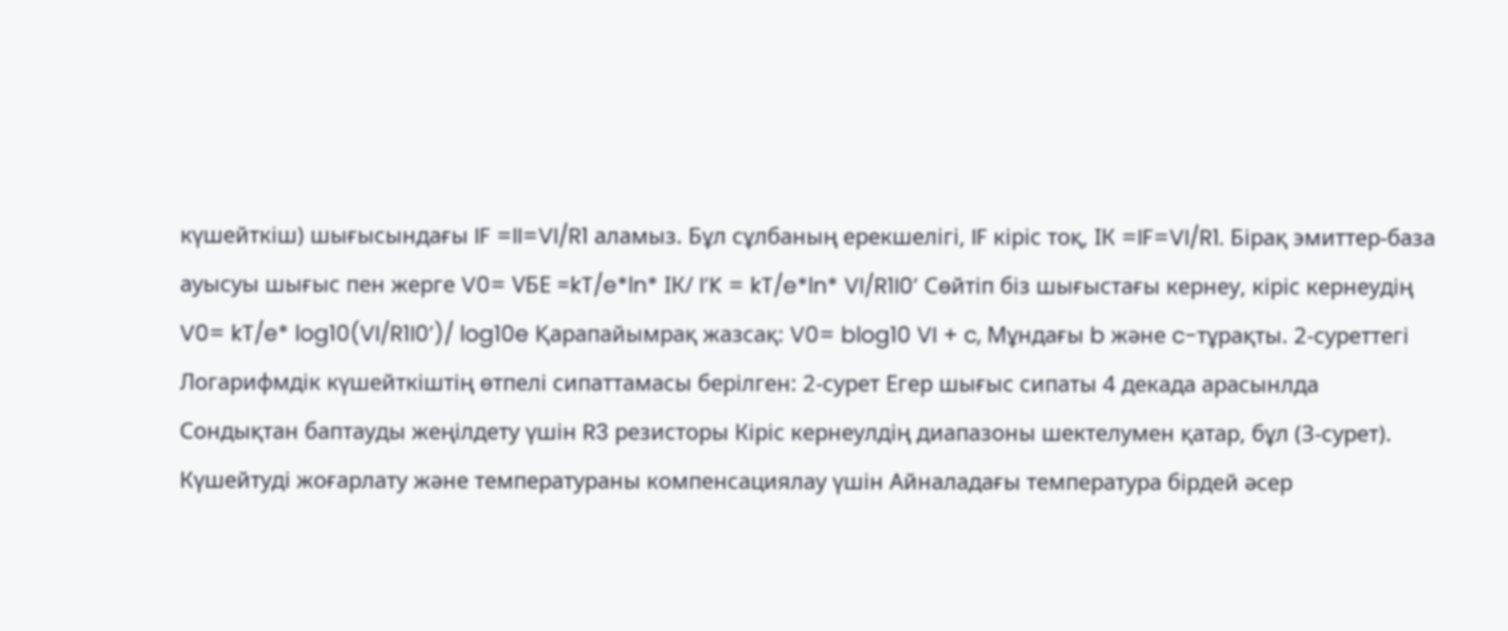күшейткіш) шығысындағы IF =II=VI/R1 аламыз. Бұл сұлбаның ерекшелігі, IF кіріс тоқ, IК =IF=VI/R1. Бірақ эмиттер-база ауысуы шығыс пен жерге V0= VБE =kT/e*ln* IК/ I’K = kT/e*ln* VI/R1I0’ Сөйтіп біз шығыстағы кернеу, кіріс кернеудің V0= kT/e* log10(VI/R1I0’)/ log10e Қарапайымрақ жазсақ: V0= blog10 VI + c, Мұндағы b және c-тұрақты. 2-суреттегі Логарифмдік күшейткіштің өтпелі сипаттамасы берілген: 2-сурет Егер шығыс сипаты 4 декада арасынлда Сондықтан баптауды жеңілдету үшін R3 резисторы Кіріс кернеулдің диапазоны шектелумен қатар, бұл (3-сурет). Күшейтуді жоғарлату және температураны компенсациялау үшін Айналадағы температура бірдей әсер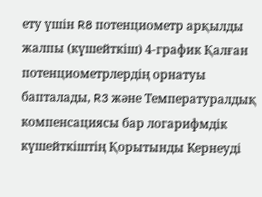ету үшін R8 потенциометр арқылды жалпы (күшейткіш) 4-график Қалған потенциометрлердің орнатуы бапталады, R3 және Температуралдық компенсациясы бар логарифмдік күшейткіштің Қорытынды Кернеуді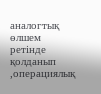аналогтық өлшем ретінде қолданып ,операциялық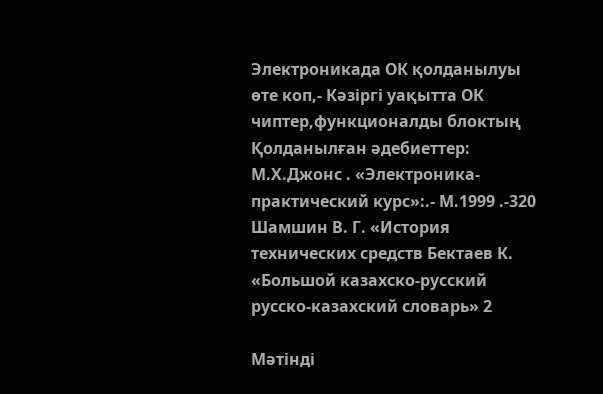Электроникада ОК қолданылуы өте коп,- Кәзіргі уақытта ОК чиптер,функционалды блоктың Қолданылған әдебиеттер: М.Х.Джонс . «Электроника-практический курс»:.- М.1999 .-320 Шамшин В. Г. «История технических средств Бектаев К. «Большой казахско-русский русско-казахский словарь» 2

Мәтінді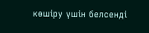көшіру үшін белсенді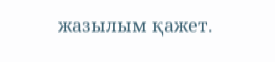жазылым қажет.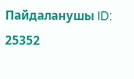Пайдаланушы ID: 25352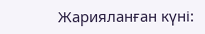Жарияланған күні: